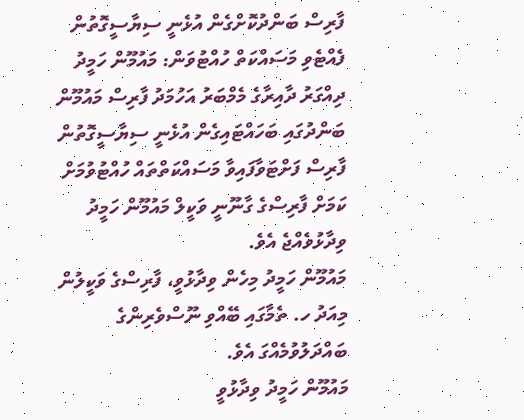ފާރިސް ބަންދުކޮށްގެން އުޅެނީ ސިޔާސީގޮތުން ފެއްޓެވި މަސައްކަތް ހުއްޓުވަން: މައުމޫން ހަމީދު
ދިއްގަރު ދާއިރާގެ މެމްބަރު އަހުމަދު ފާރިސް މައުމޫން ބަންދުގައި ބަހައްޓައިގެން އުޅެނީ ސިޔާސީގޮތުން ފާރިސް ފަށްޓަވާފައިވާ މަސައްކަތްތައް ހުއްޓުވުމަށް ކަމަށް ފާރިސްގެ ގާނޫނީ ވަކީލް މައުމޫން ހަމީދު ވިދާޅުވެއްޖެ އެވެ.
މައުމޫން ހަމީދު މިހެން ވިދާޅުވީ، ފާރިސްގެ ވަކީލުން މިއަދު ހ. ތެމާގައި ބޭއްވި ނޫސްވެރިންގެ ބައްދަލުވުމެއްގަ އެވެ.
މައުމޫން ހަމީދު ވިދާޅުވީ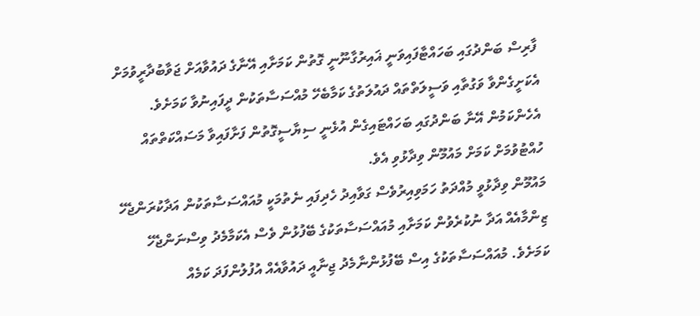ފާރިސް ބަންދުގައި ބަހައްޓާފައިވަނީ ޣައިރުގާނޫނީ ގޮތުން ކަމަށާއި އޭނާގެ ދައުވާއަށް ޖަވާބުދާރީވުމަށް އެކަށީގެންވާ ވަގުތާއި ވަސީލަތްތައް ދައުލަތުގެ ކަމާބެހޭ މުއްސަސާތަކުން ދީފައިނުވާ ކަމަށެވެ. އެހެންކަމުން އޭނާ ބަންދުގައި ބަހައްޓައިގެން އުޅެނީ ސިޔާސީގޮތުން ފަށާފައިވާ މަސައްކަތްތައް ހުއްޓުވުމަށް ކަމަށް މައުމޫން ވިދާޅުވި އެވެ.
މައުމޫން ވިދާޅުވީ މުއްދަތު ހަމަވިއިރުވެސް ގަވާއިދު ހެދިފައި ނެތުމަކީ މުއައްސަސާތަކުން އަދާކުރަންޖެހޭ ޒިންމާއެއް އަދާ ނުކުރެވުން ކަމަށާއި މުއައްސަސާތަކުގެ ބޭފުޅުން ވެސް އެކަމާމެދު ވިސްނަންޖެހޭ ކަމަށެވެ. މުއައްސަސާތަކުގެ އިސް ބޭފުޅުންނާމެދު ޖިނާއީ ދައުވާއެއް އުފުލުންފަދަ ކަމެއް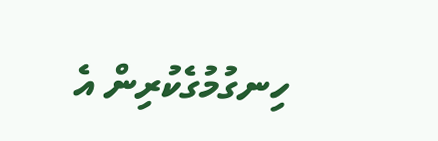ހިނގުމުގެކުރިން އެ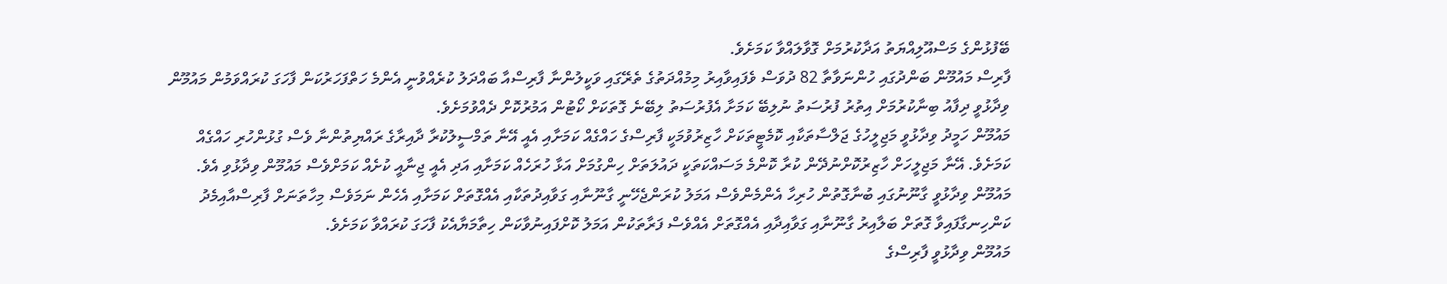ބޭފުޅުންގެ މަސްއޫލިއްޔަތު އަދާކުރުމަށް ގޮވާލައްވާ ކަމަށެވެ.
ފާރިސް މައުމޫން ބަންދުގައި ހުންނަވާތާ 82 ދުވަސް ވެފައިވާއިރު މިމުއްދަތުގެ ތެރޭގައި ވަކީލުންނާ ފާރިސްއާ ބައްދަލު ކުރެއްވުނީ އެންމެ ހަތްފަހަރުކަން ފާހަގަ ކުރައްވަމުން މައުމޫން ވިދާޅުވީ ދިފާއު ބިނާކުރުމަށް އިތުރު ފުރުސަތު ނުލިބޭ ކަމަށާ އެފުރުސަތު ލިބޭނެ ގޮތަކަށް ކޯޓުން އަމުރުކޮށް ދެއްވުމަށެވެ.
މައުމޫން ހަމީދު ވިދާޅުވީ މަޖިލީހުގެ ޖަލްސާތަކާއި ކޮމެޓީތަކަށް ހާޒިރުވުމަކީ ފާރިސްގެ ހައްގެއް ކަމަށާއި އެއީ އޭނާ ތަމްސީލުކުރާ ދާއިރާގެ ރައްޔިތުންނާ ވެސް ގުޅުންހުރި ހައްގެއް ކަމަށެވެ. އޭނާ މަޖިލީހަށް ހާޒިރުކޮށްނުދޭން ކުރާ ކޮންމެ މަސައްކަތަކީ ދައުލަތަށް ހިންގުމަށް އަޅާ ހުރަހެއް ކަމަށާއި އަދި އެއީ ޖިނާއީ ކުށެއް ކަމަށްވެސް މައުމޫން ވިދާޅުވި އެވެ.
މައުމޫން ވިދާޅުވީ ގާނޫނުގައި ބުނާގޮތުން ހުރިހާ އެންމެންވެސް އަމަލު ކުރަންޖެހޭނީ ގާނޫނާއި ގަވާއިދުތަކާއި އެއްގޮތަށް ކަމަށާއި އެހެން ނަމަވެސް މިހާތަނަށް ފާރިސްއާއިމެދު ކަންހިނގާފައިވާ ގޮތަށް ބަލާއިރު ގާނޫނާއި ގަވާއިދާއި އެއްގޮތަށް އެއްވެސް ފަރާތަކުން އަމަލު ކޮށްފައިނުވާކަން ހިތާމަޔާއެކު ފާހަގަ ކުރައްވާ ކަމަށެވެ.
މައުމޫން ވިދާޅުވީ ފާރިސްގެ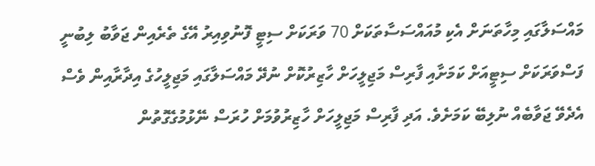މައްސަލާގައި މިހާތަނަށް އެކި މުއައްސަސާތަކަށް 70 ވަރަކަށް ސިޓީ ފޮނުވިއިރު އޭގެ ތެރެއިން ޖަވާބު ލިބުނީ ފަސްވަރަކަށް ސިޓީއަށް ކަމަށާއި ފާރިސް މަޖިލީހަށް ހާޒިރުކޮށް ނުދޭ މައްސަލާގައި މަޖިލީހުގެ އިދާރާއިން ވެސް އެދެވޭ ޖަވާބެއް ނުލިބޭ ކަމަށެވެ. އަދި ފާރިސް މަޖިލީހަށް ހާޒިރުވުމަށް ހުރަސް ނޭޅުމުގެގޮތުން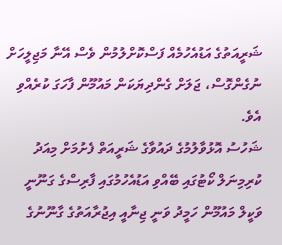ޝަރީއަތުގެ އަޑުއެހުމެއް ފަސްކޮށްލުމުން ވެސް އޭނާ މަޖިލީހަށް ނުގެންގޮސް، ޖަލަށް ގެންދިޔަކަން މައުމޫން ފާހަގަ ކުރެއްވި އެވެ.
ޝަހުސު އޮޅުވާލުމުގެ ދައުވާގެ ޝަރީއަތް ފެށުމަށް މިއަދު ކުރިމިނަލް ކޯޓުގައި ބޭއްވި އަޑުއެހުމުގައި ފާރިސްގެ ގަނޫނީ ވަކީލް މައުމޫން ހަމީދު ވަނީ ޖިނާއީ އިޖުރާއަތުގެ ގާނޫނުގެ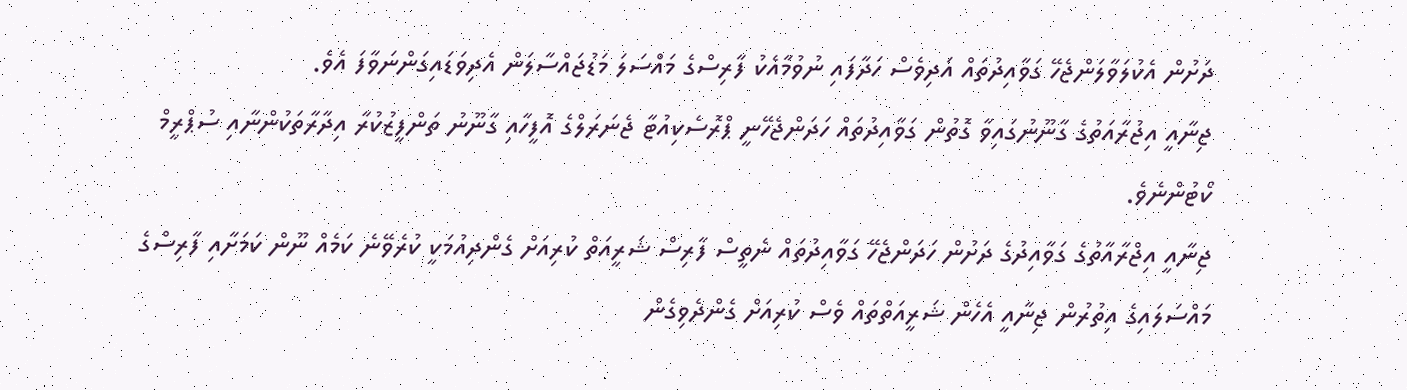ދަށުން އެކުލަވާލަންޖެހޭ ގަވާއިދުތައް އަދިވެސް ހަދާފައި ނުވުމާއެކު ފާރިސްގެ މައްސަލަ މަޑުޖައްސާލަން އެދިވަޑައިގަންނަވާފަ އެވެ.
ޖިނާއީ އިޖުރާއަތުގެ ގާނޫނުގައިވާ ގޮތުން ގަވާއިދުތައް ހަދަންޖެހޭނީ ޕްރޮސެކިއުޓާ ޖެނަރަލްގެ އޮފީހާއި ގާނޫނު ތަންފީޒުކުރާ އިދާރާތަކުންނާއި ސުޕްރީމް ކޯޓުންނެވެ.
ޖިނާއީ އިޖްރާއާތުގެ ގަވާއިދުގެ ދަށުން ހަދަންޖެހޭ ގަވާއިދުތައް ނެތީސް ފާރިސް ޝަރީއަތް ކުރިއަށް ގެންދިއުމަކީ ކުރެވޭނެ ކަމެއް ނޫން ކަމަށާއި ފާރިސްގެ މައްސަލައިގެ އިތުރުން ޖިނާއީ އެހެން ޝަރީއަތްތައް ވެސް ކުރިއަށް ގެންދެވިގެން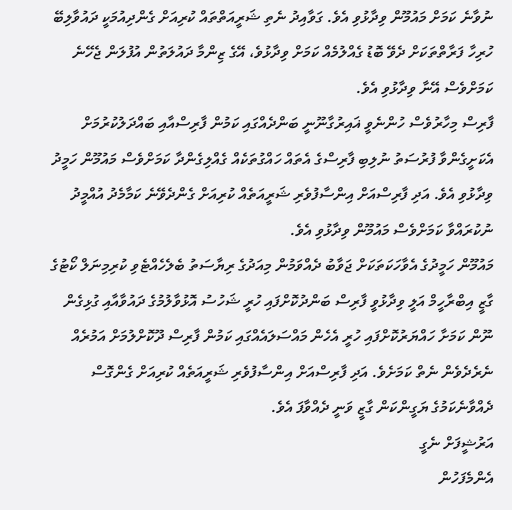ނުވާނެ ކަމަށް މައުމޫން ވިދާޅުވި އެވެ. ގަވާއިދު ނެތި ޝަރީއަތްތައް ކުރިއަށް ގެންދިއުމަކީ ދައުވާލިބޭ ހުރިހާ ފަރާތްތަކަށް ދެވޭ ބޮޑު ގެއްލުމެއް ކަމަށް ވިދާޅުވެ، އޭގެ ޒިންމާ ދައުލަތުން އުފުލަން ޖެހޭނެ ކަމަށްވެސް އޭނާ ވިދާޅުވި އެވެ.
ފާރިސް މިހާރުވެސް ހުންނެވީ ޣައިރުގާނޫނީ ބަންދެއްގައި ކަމުން ފާރިސްއާއި ބައްދަލުކުރުމަށް އެކަށީގެންވާ ފުރުސަތު ނުލިބި ފާރިސްގެ އެތައް ހައްގުތަކެއް ގެއްލިގެންދާ ކަމަށްވެސް މައުމޫން ހަމީދު ވިދާޅުވި އެވެ. އަދި ފާރިސްއަށް އިންސާފުވެރި ޝަރީއަތެއް ކުރިއަށް ގެންދެވޭނެ ކަމާމެދު އުއްމީދު ނުކުރައްވާ ކަމަށްވެސް މައުމޫން ވިދާޅުވި އެވެ.
މައުމޫން ހަމީދުގެ އެވާހަކަތަކަށް ޖަވާބު ދެއްވަމުން މިއަދުގެ ރިޔާސަތު ބެލެހެއްޓެވި ކުރިމިނަލް ކޯޓުގެ ގާޒީ އިބްރާހީމް އަލީ ވިދާޅުވީ ފާރިސް ބަންދުކޮށްފައި ހުރީ ޝަހުސު އޮޅުވާލުމުގެ ދައުވާއާއި ގުޅިގެން ނޫން ކަމަށާ ހައްޔަރުކޮށްފައި ހުރީ އެހެން މައްސަލައެއްގައި ކަމުން ފާރިސް ދޫކޮށްލުމަށް އަމުރެއް ނެރެދެވެން ނެތް ކަމަށެވެ. އަދި ފާރިސްއަށް އިންސާފުވެރި ޝަރީއަތެއް ކުރިއަށް ގެންގޮސް ދެއްވާނެކަމުގެ ޔަގީންކަން ގާޒީ ވަނީ ދެއްވާފަ އެވެ.
އަރުޝީފަށް ނެގީ
އެންމެފަހުން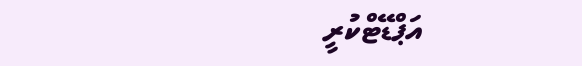އަޕްޑޭޓްކުރީ